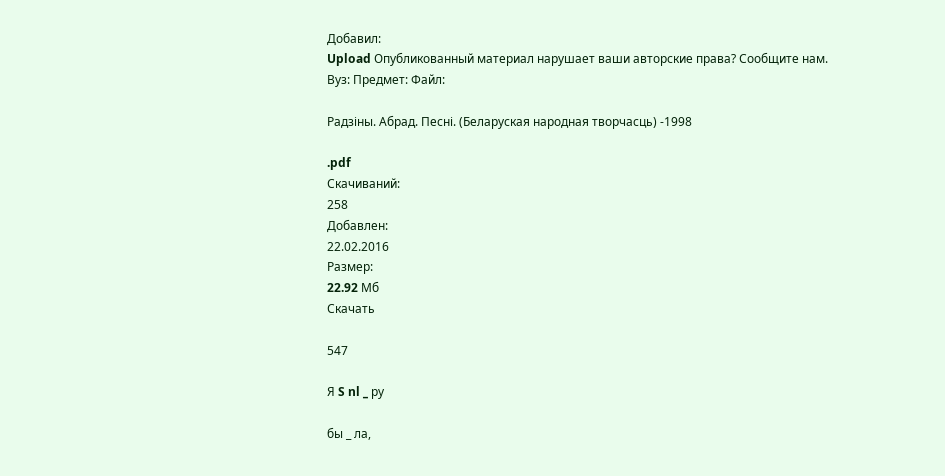Добавил:
Upload Опубликованный материал нарушает ваши авторские права? Сообщите нам.
Вуз: Предмет: Файл:

Радзіны. Абрад. Песні. (Беларуская народная творчасць) -1998

.pdf
Скачиваний:
258
Добавлен:
22.02.2016
Размер:
22.92 Mб
Скачать

547

Я S nl _ ру

бы _ ла,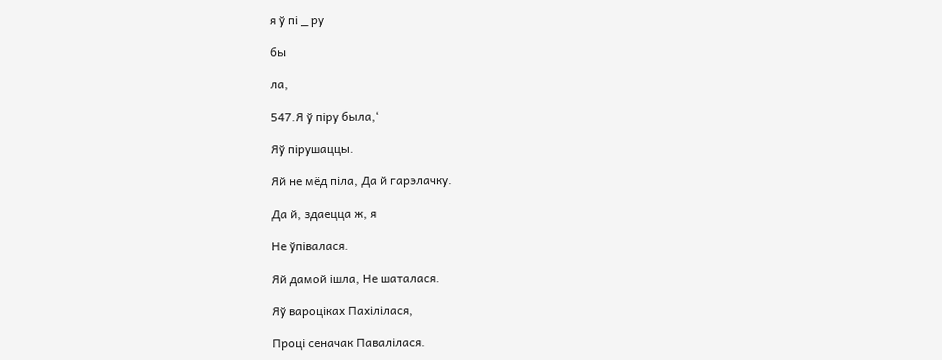я ў пі _ ру

бы

ла,

547.Я ў піру была,‘

Яў пірушаццы.

Яй не мёд піла, Да й гарэлачку.

Да й, здаецца ж, я

Не ўпівалася.

Яй дамой ішла, Не шаталася.

Яў вароціках Пахілілася,

Проці сеначак Павалілася.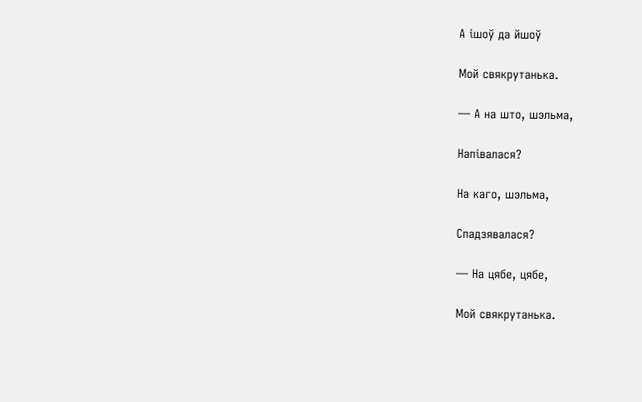А ішоў да йшоў

Мой свякрутанька.

— А на што, шэльма,

Напівалася?

На каго, шэльма,

Спадзявалася?

— На цябе, цябе,

Мой свякрутанька.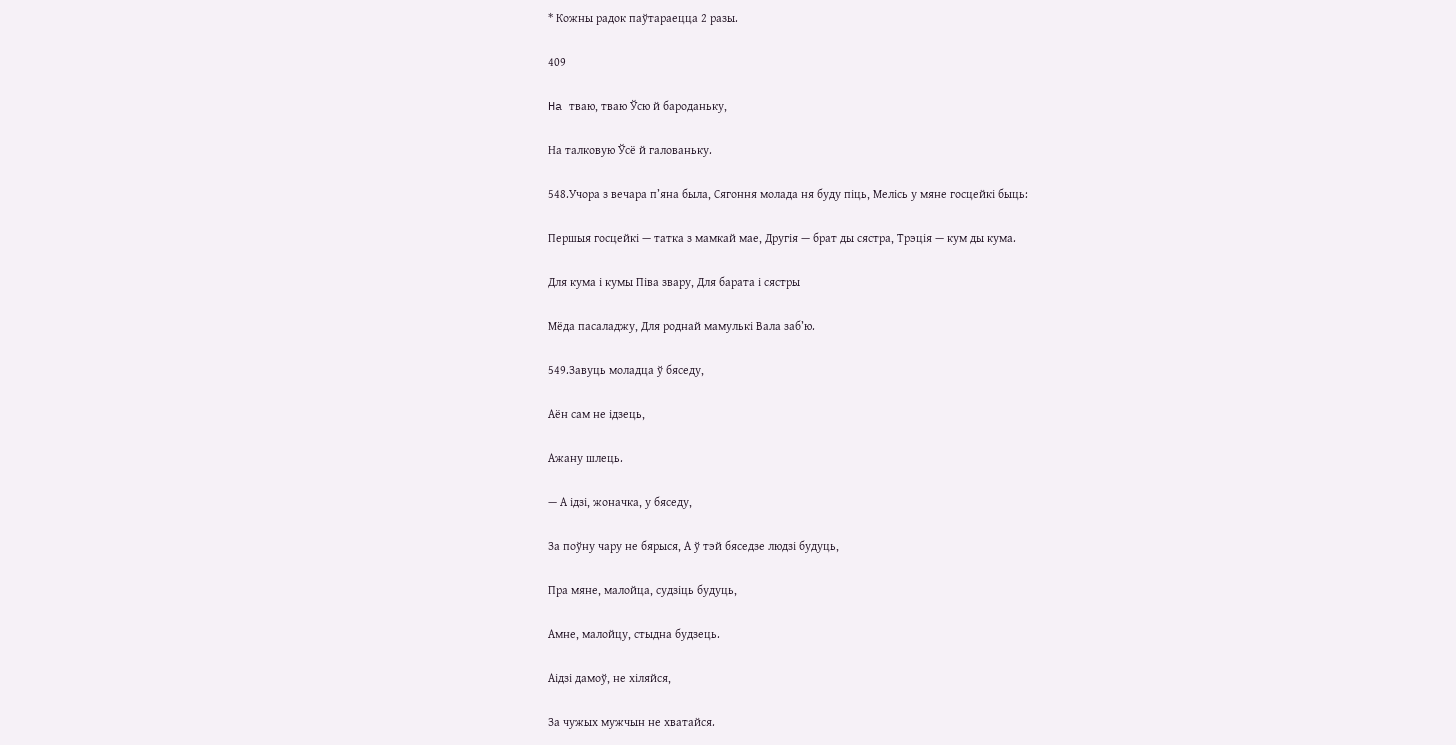* Кожны радок паўтараецца 2 разы.

409

Ha тваю, тваю Ўсю й бароданьку,

На талковую Ўсё й галованьку.

548.Учора з вечара п’яна была, Сягоння молада ня буду піць, Мелісь у мяне госцейкі быць:

Першыя госцейкі — татка з мамкай мае, Другія — брат ды сястра, Трэція — кум ды кума.

Для кума і кумы Піва звару, Для барата і сястры

Мёда пасаладжу, Для роднай мамулькі Вала заб’ю.

549.Завуць моладца ў бяседу,

Аён сам не ідзець,

Ажану шлець.

— А ідзі, жоначка, у бяседу,

За поўну чару не бярыся, А ў тэй бяседзе людзі будуць,

Пра мяне, малойца, судзіць будуць,

Амне, малойцу, стыдна будзець.

Аідзі дамоў, не хіляйся,

За чужых мужчын не хватайся.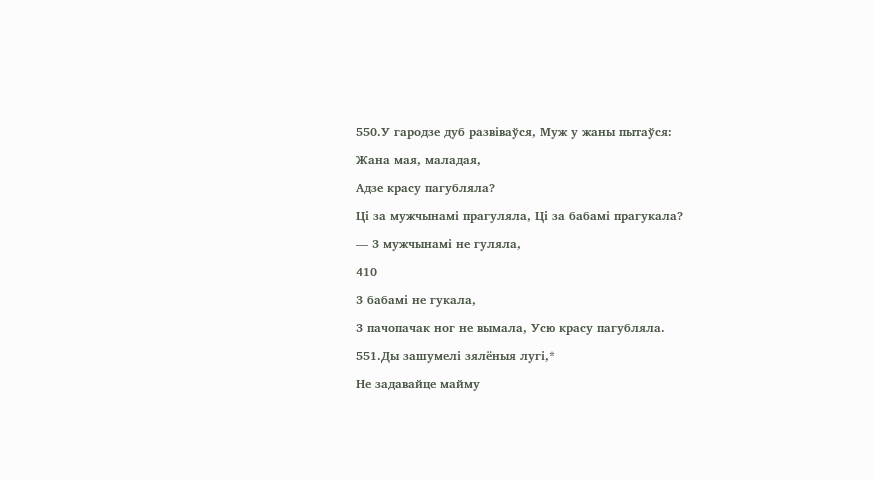550.У гародзе дуб развіваўся, Муж у жаны пытаўся:

Жана мая, маладая,

Адзе красу пагубляла?

Ці за мужчынамі прагуляла, Ці за бабамі прагукала?

— 3 мужчынамі не гуляла,

410

3 бабамі не гукала,

3 пачопачак ног не вымала, Усю красу пагубляла.

551.Ды зашумелі зялёныя лугі,*

Не задавайце майму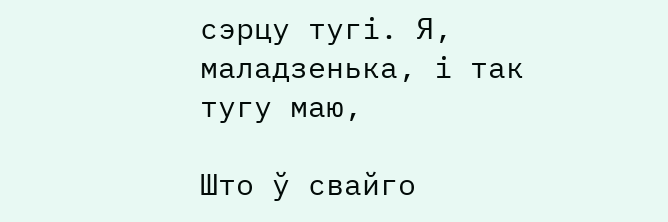сэрцу тугі. Я, маладзенька, і так тугу маю,

Што ў свайго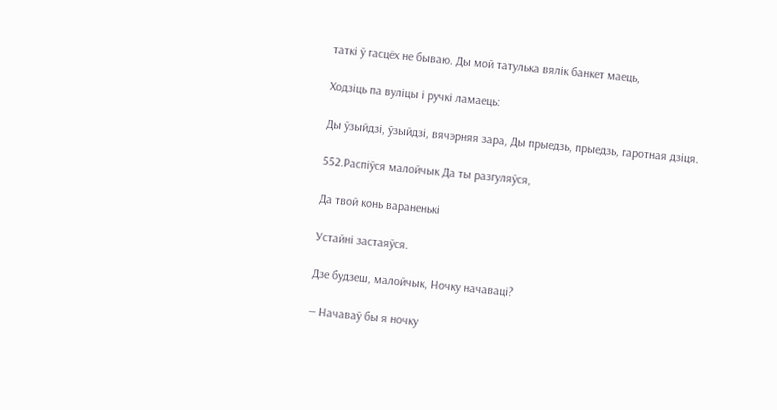таткі ў гасцёх не бываю. Ды мой татулька вялік банкет маець,

Ходзіць па вуліцы і ручкі ламаець:

Ды ўзыйдзі, ўзыйдзі, вячэрняя зара, Ды прыедзь, прыедзь, гаротная дзіця.

552.Распіўся малойчык Да ты разгуляўся,

Да твой конь вараненькі

Устайні застаяўся.

Дзе будзеш, малойчык, Ночку начаваці?

— Начаваў бы я ночку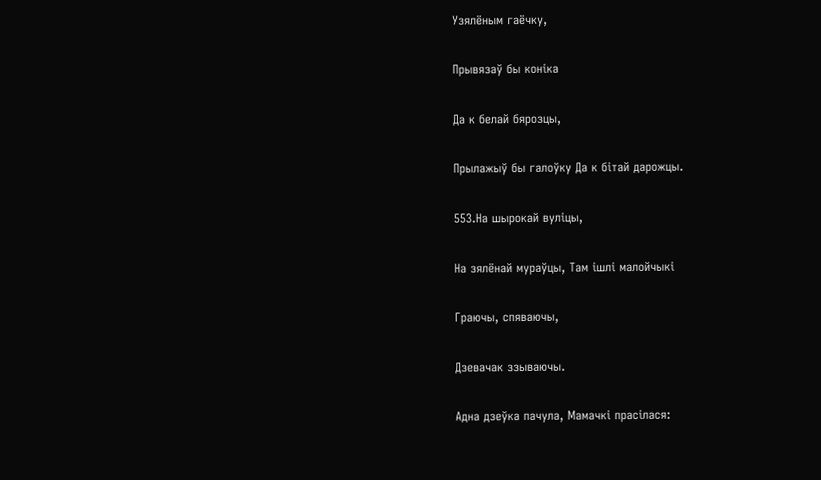Узялёным гаёчку,

Прывязаў бы коніка

Да к белай бярозцы,

Прылажыў бы галоўку Да к бітай дарожцы.

553.На шырокай вуліцы,

На зялёнай мураўцы, Там ішлі малойчыкі

Граючы, спяваючы,

Дзевачак ззываючы.

Адна дзеўка пачула, Мамачкі прасілася: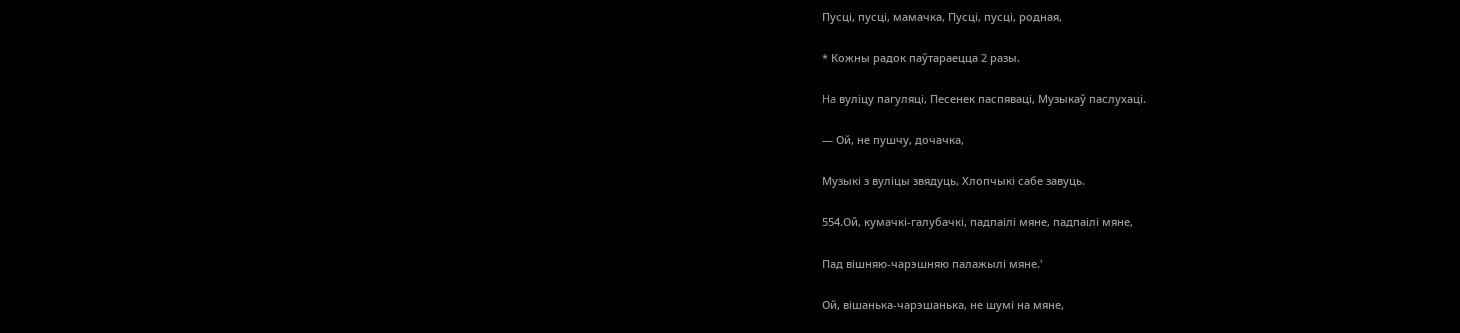Пусці, пусці, мамачка, Пусці, пусці, родная,

* Кожны радок паўтараецца 2 разы.

Ha вуліцу пагуляці, Песенек паспяваці, Музыкаў паслухаці.

— Ой, не пушчу, дочачка,

Музыкі з вуліцы звядуць, Хлопчыкі сабе завуць.

554.Ой, кумачкі-галубачкі, падпаілі мяне, падпаілі мяне,

Пад вішняю-чарэшняю палажылі мяне.'

Ой, вішанька-чарэшанька, не шумі на мяне,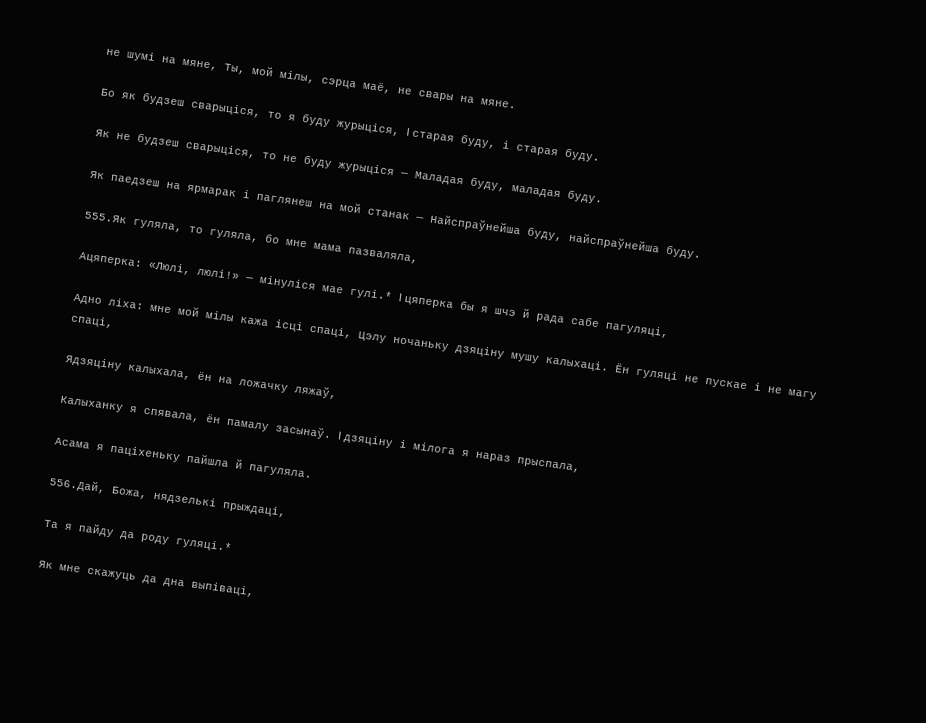не шумі на мяне, Ты, мой мілы, сэрца маё, не свары на мяне.

Бо як будзеш сварыціся, то я буду журыціся, I старая буду, і старая буду.

Як не будзеш сварыціся, то не буду журыціся — Маладая буду, маладая буду.

Як паедзеш на ярмарак і паглянеш на мой станак — Найспраўнейша буду, найспраўнейша буду.

555.Як гуляла, то гуляла, бо мне мама пазваляла,

Ацяперка: «Люлі, люлі!» — мінуліся мае гулі.* I цяперка бы я шчэ й рада сабе пагуляці,

Адно ліха: мне мой мілы кажа ісці спаці, Цэлу ночаньку дзяціну мушу калыхаці. Ён гуляці не пускае і не магу спаці,

Ядзяціну калыхала, ён на ложачку ляжаў,

Калыханку я спявала, ён памалу засынаў. I дзяціну і мілога я нараз прыспала,

Асама я паціхеньку пайшла й пагуляла.

556.Дай, Божа, нядзелькі прыждаці,

Та я пайду да роду гуляці.*

Як мне скажуць да дна выпіваці,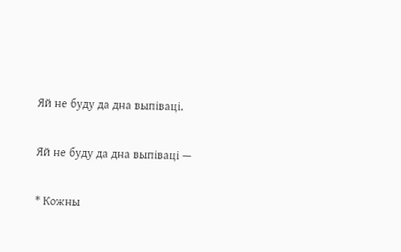Яй не буду да дна выпіваці.

Яй не буду да дна выпіваці —

* Кожны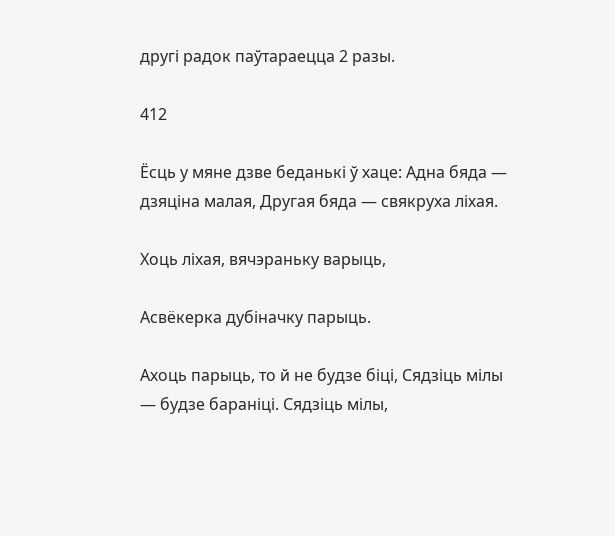другі радок паўтараецца 2 разы.

412

Ёсць у мяне дзве беданькі ў хаце: Адна бяда — дзяціна малая, Другая бяда — свякруха ліхая.

Хоць ліхая, вячэраньку варыць,

Асвёкерка дубіначку парыць.

Ахоць парыць, то й не будзе біці, Сядзіць мілы — будзе бараніці. Сядзіць мілы,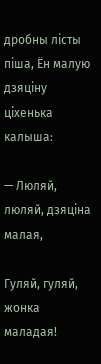дробны лісты піша, Ён малую дзяціну ціхенька калыша:

— Люляй, люляй, дзяціна малая,

Гуляй, гуляй, жонка маладая!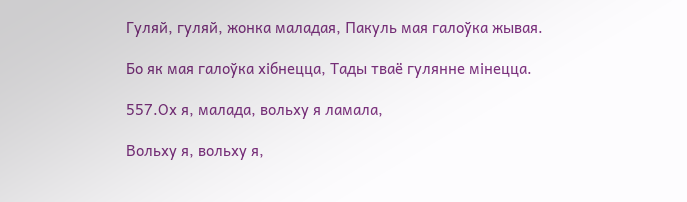Гуляй, гуляй, жонка маладая, Пакуль мая галоўка жывая.

Бо як мая галоўка хібнецца, Тады тваё гулянне мінецца.

557.Ох я, малада, вольху я ламала,

Вольху я, вольху я,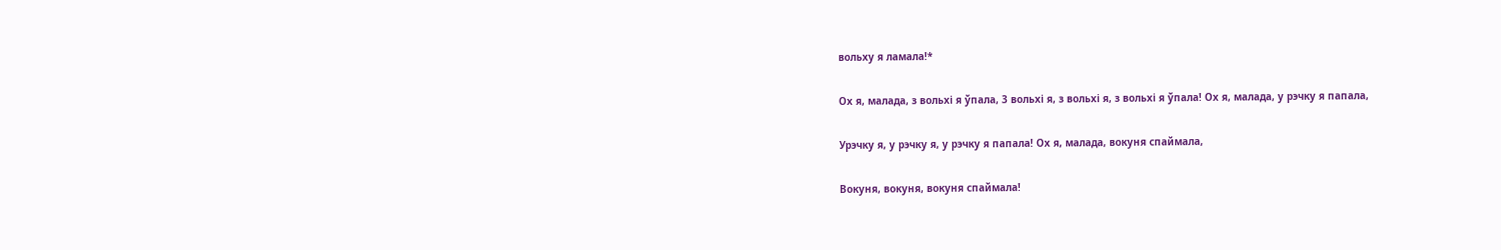вольху я ламала!*

Ох я, малада, з вольхі я ўпала, 3 вольхі я, з вольхі я, з вольхі я ўпала! Ох я, малада, у рэчку я папала,

Урэчку я, у рэчку я, у рэчку я папала! Ох я, малада, вокуня спаймала,

Вокуня, вокуня, вокуня спаймала!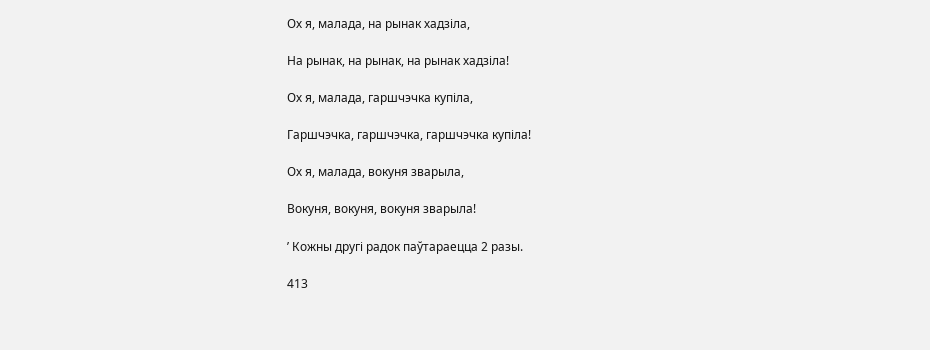Ох я, малада, на рынак хадзіла,

На рынак, на рынак, на рынак хадзіла!

Ох я, малада, гаршчэчка купіла,

Гаршчэчка, гаршчэчка, гаршчэчка купіла!

Ох я, малада, вокуня зварыла,

Вокуня, вокуня, вокуня зварыла!

’ Кожны другі радок паўтараецца 2 разы.

413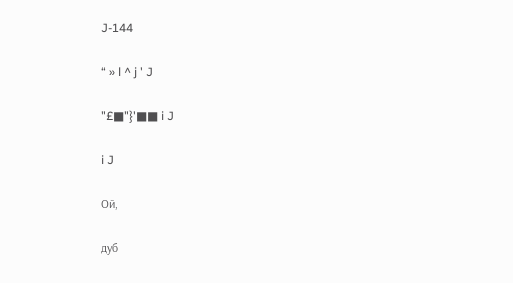J-144

“ » l ^ j ' J

"£■"}'■■ i J

i J

Ой,

дуб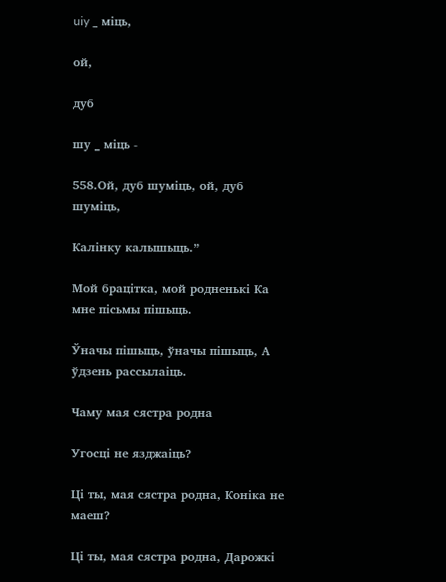uiy _ міць,

ой,

дуб

шу _ міць -

558.Ой, дуб шуміць, ой, дуб шуміць,

Калінку калышыць.”

Мой брацітка, мой родненькі Ка мне пісьмы пішыць.

Ўначы пішыць, ўначы пішыць, А ўдзень рассылаіць.

Чаму мая сястра родна

Угосці не язджаіць?

Ці ты, мая сястра родна, Коніка не маеш?

Ці ты, мая сястра родна, Дарожкі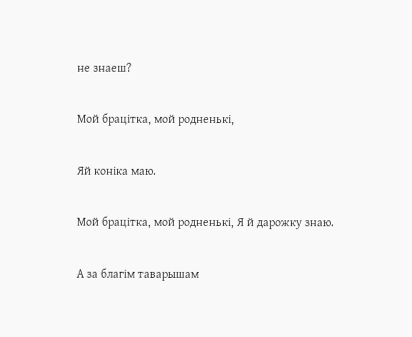не знаеш?

Мой брацітка, мой родненькі,

Яй коніка маю.

Мой брацітка, мой родненькі, Я й дарожку знаю.

А за благім таварышам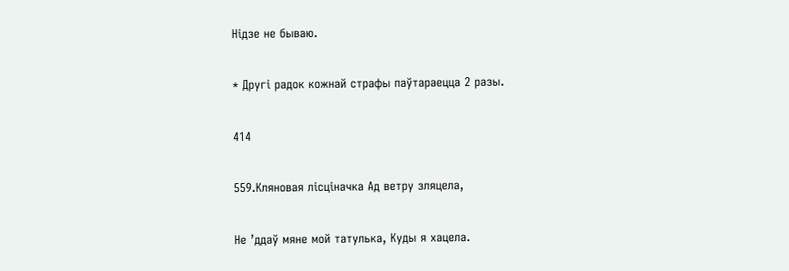Нідзе не бываю.

* Другі радок кожнай страфы паўтараецца 2 разы.

414

559.Кляновая лісціначка Ад ветру зляцела,

Не ’ддаў мяне мой татулька, Куды я хацела.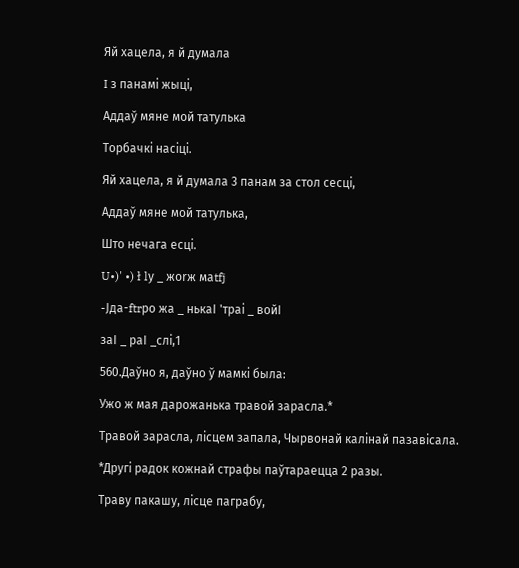Яй хацела, я й думала

I з панамі жыці,

Аддаў мяне мой татулька

Торбачкі насіці.

Яй хацела, я й думала 3 панам за стол сесці,

Аддаў мяне мой татулька,

Што нечага есці.

U•)' •) ł lу _ жоrж маtfj

-Jда-ftrро жа _ нькаІ 'траі _ войI

заI _ раI _слі,1

560.Даўно я, даўно ў мамкі была:

Ужо ж мая дарожанька травой зарасла.*

Травой зарасла, лісцем запала, Чырвонай калінай пазавісала.

*Другі радок кожнай страфы паўтараецца 2 разы.

Траву пакашу, лісце паграбу,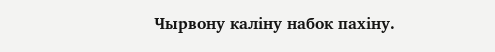Чырвону каліну набок пахіну.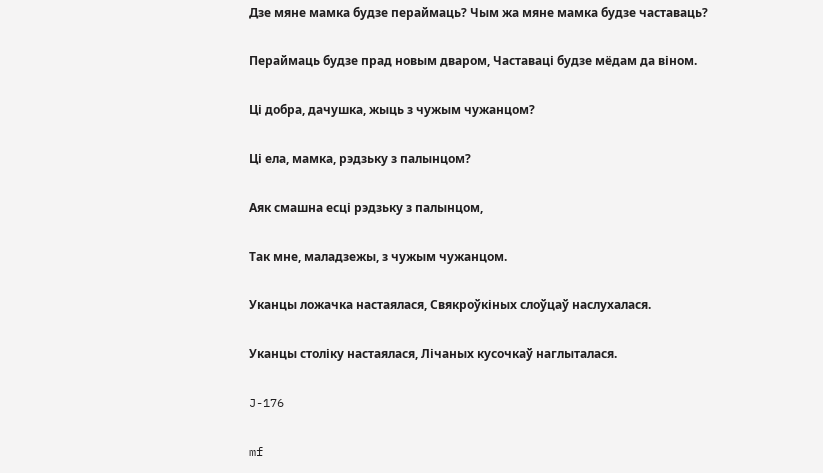Дзе мяне мамка будзе пераймаць? Чым жа мяне мамка будзе частаваць?

Пераймаць будзе прад новым дваром, Частаваці будзе мёдам да віном.

Ці добра, дачушка, жыць з чужым чужанцом?

Ці ела, мамка, рэдзьку з палынцом?

Аяк смашна есці рэдзьку з палынцом,

Так мне, маладзежы, з чужым чужанцом.

Уканцы ложачка настаялася, Свякроўкіных слоўцаў наслухалася.

Уканцы століку настаялася, Лічаных кусочкаў наглыталася.

J-176

mf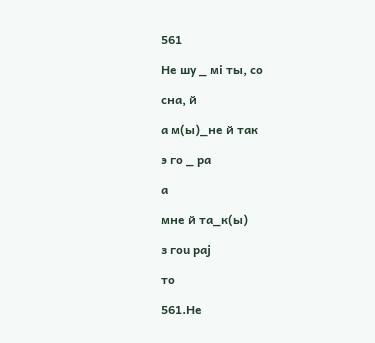561

Не шу _ мі ты, со

сна, й

а м(ы)_не й так

э го _ ра

а

мне й та_к(ы)

з гоu раj

то

561.Не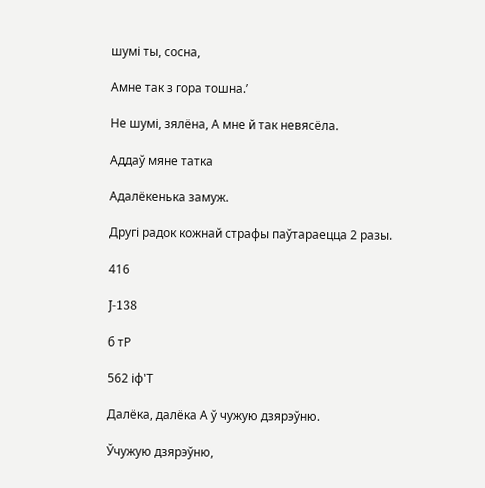шумі ты, сосна,

Амне так з гора тошна.’

Не шумі, зялёна, А мне й так невясёла.

Аддаў мяне татка

Адалёкенька замуж.

Другі радок кожнай страфы паўтараецца 2 разы.

416

J-138

б тР

562 іф'Т

Далёка, далёка А ў чужую дзярэўню.

Ўчужую дзярэўню,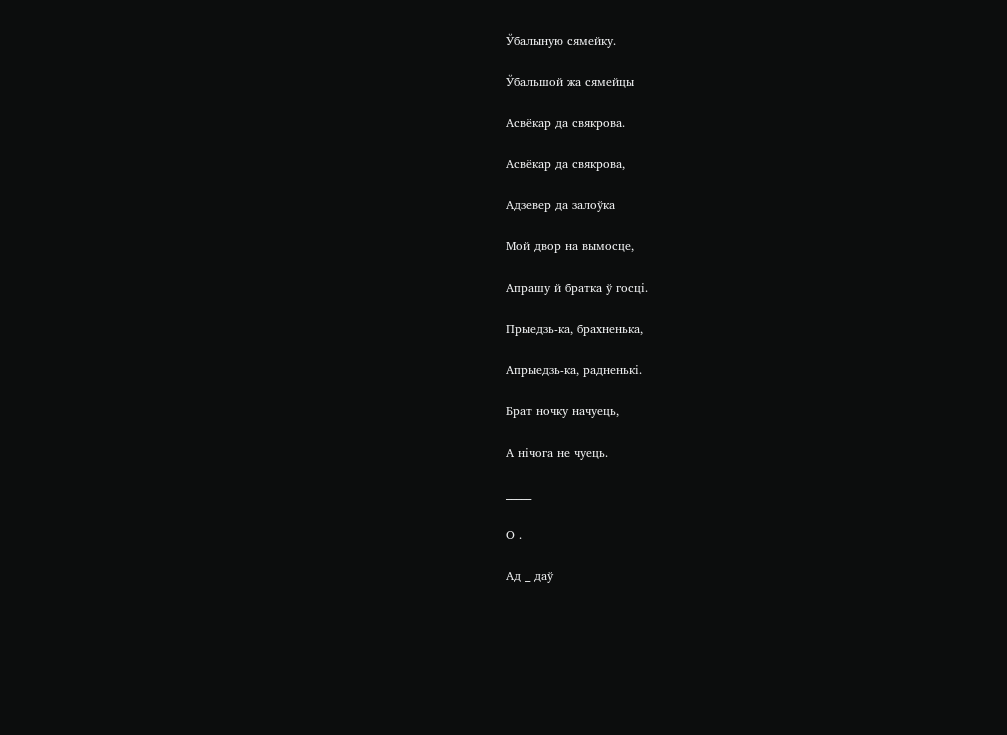Ўбалыную сямейку.

Ўбальшой жа сямейцы

Асвёкар да свякрова.

Асвёкар да свякрова,

Адзевер да залоўка

Мой двор на вымосце,

Апрашу й братка ў госці.

Прыедзь-ка, брахненька,

Апрыедзь-ка, радненькі.

Брат ночку начуець,

А нічога не чуець.

_____

О .

Ад _ даў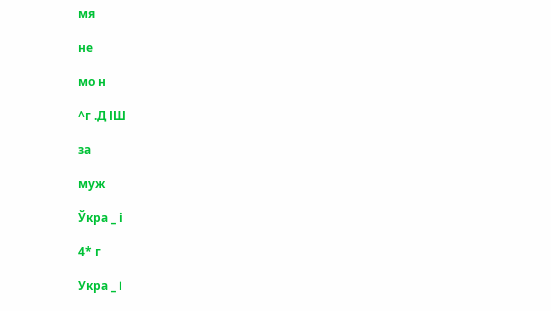мя

не

мо н

^г .Д ІШ

за

муж

Ўкра _ і

4* г

Укра _ I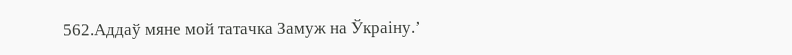562.Аддаў мяне мой татачка Замуж на Ўкраіну.’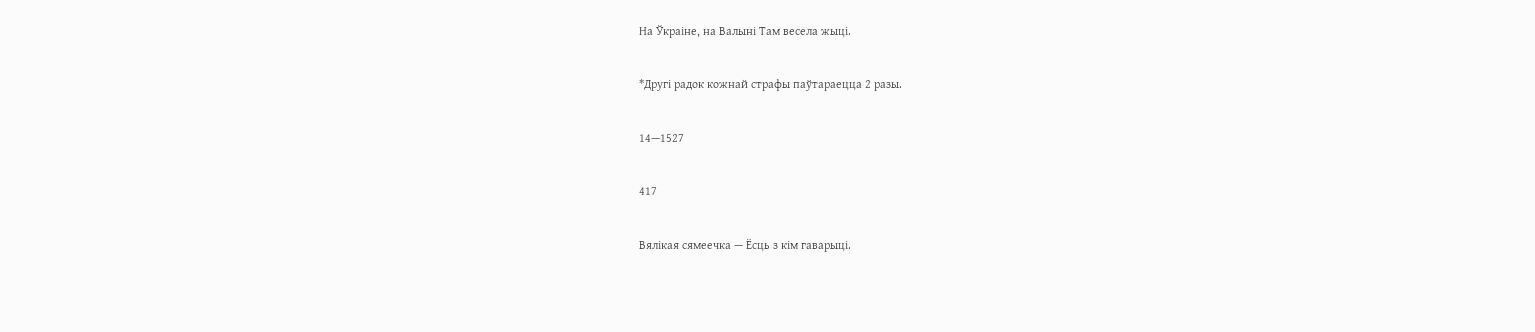На Ўкраіне, на Валыні Там весела жыці.

*Другі радок кожнай страфы паўтараецца 2 разы.

14—1527

417

Вялікая сямеечка — Ёсць з кім гаварыці.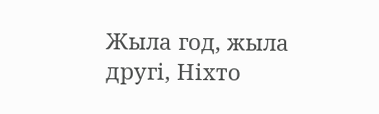Жыла год, жыла другі, Ніхто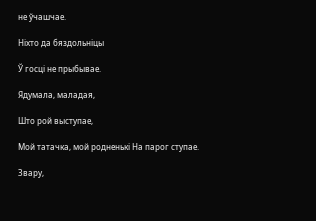не ўчашчае.

Ніхто да бяздольніцы

Ў госці не прыбывае.

Ядумала, маладая,

Што рой выступае,

Мой татачка, мой родненькі На парог ступае.

Звару,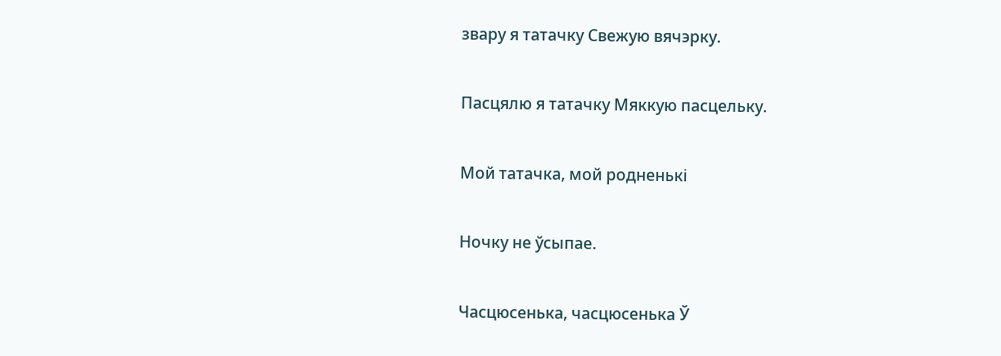звару я татачку Свежую вячэрку.

Пасцялю я татачку Мяккую пасцельку.

Мой татачка, мой родненькі

Ночку не ўсыпае.

Часцюсенька, часцюсенька Ў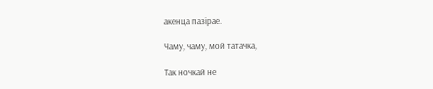акенца пазірае.

Чаму, чаму, мой татачка,

Так ночкай не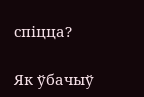спіцца?

Як ўбачыў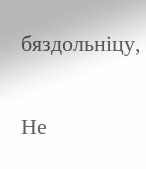бяздольніцу,

Не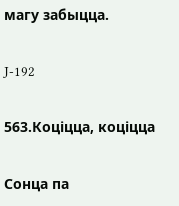магу забыцца.

J-192

563.Коціцца, коціцца

Сонца па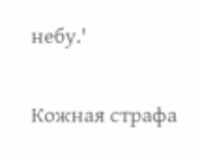небу.'

Кожная страфа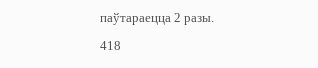паўтараецца 2 разы.

418